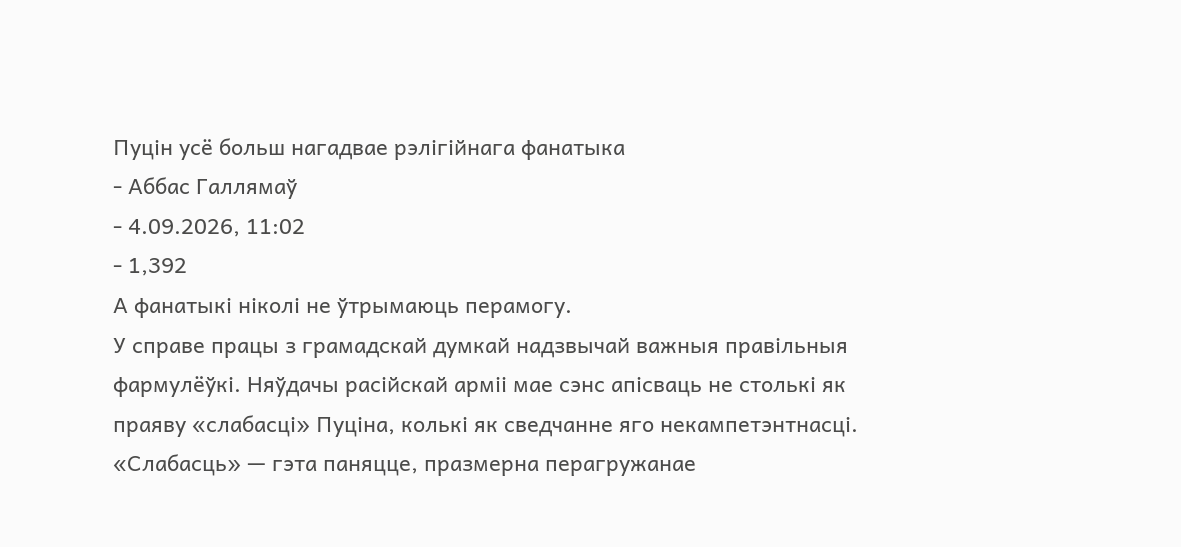Пуцін усё больш нагадвае рэлігійнага фанатыка
- Аббас Галлямаў
- 4.09.2026, 11:02
- 1,392
А фанатыкі ніколі не ўтрымаюць перамогу.
У справе працы з грамадскай думкай надзвычай важныя правільныя фармулёўкі. Няўдачы расійскай арміі мае сэнс апісваць не столькі як праяву «слабасці» Пуціна, колькі як сведчанне яго некампетэнтнасці. «Слабасць» — гэта паняцце, празмерна перагружанае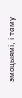эмоцыямі, і таму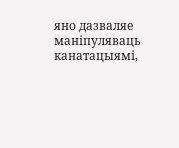яно дазваляе маніпуляваць канатацыямі,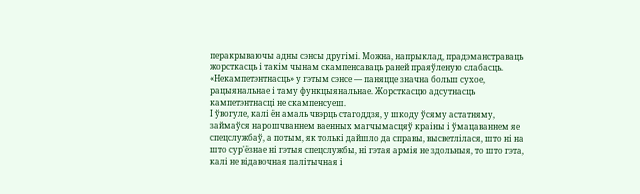перакрываючы адны сэнсы другімі. Можна, напрыклад, прадэманстраваць жорсткасць і такім чынам скампенсаваць раней праяўленую слабасць.
«Некампетэнтнасць» у гэтым сэнсе — паняцце значна больш сухое, рацыянальнае і таму функцыянальнае. Жорсткасцю адсутнасць кампетэнтнасці не скампенсуеш.
І ўвогуле, калі ён амаль чвэрць стагоддзя, у шкоду ўсяму астатняму, займаўся нарошчваннем ваенных магчымасцяў краіны і ўмацаваннем яе спецслужбаў, а потым, як толькі дайшло да справы, высветлілася, што ні на што сур'ёзнае ні гэтыя спецслужбы, ні гэтая армія не здольныя, то што гэта, калі не відавочная палітычная і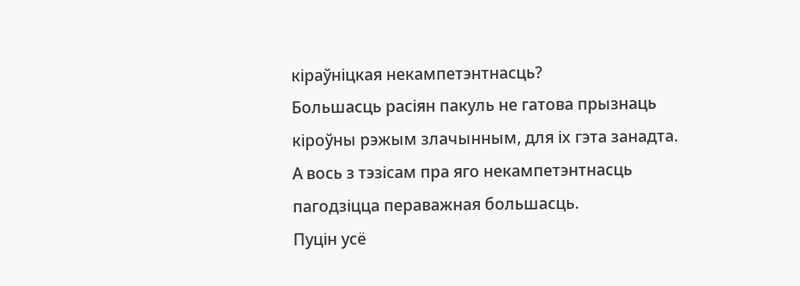кіраўніцкая некампетэнтнасць?
Большасць расіян пакуль не гатова прызнаць кіроўны рэжым злачынным, для іх гэта занадта. А вось з тэзісам пра яго некампетэнтнасць пагодзіцца пераважная большасць.
Пуцін усё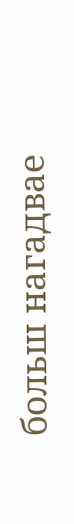больш нагадвае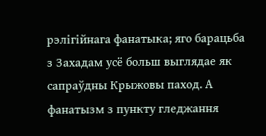рэлігійнага фанатыка; яго барацьба з Захадам усё больш выглядае як сапраўдны Крыжовы паход. А фанатызм з пункту гледжання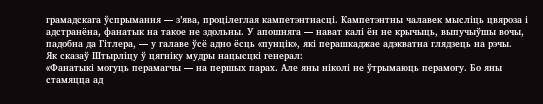грамадскага ўспрымання — з’ява, процілеглая кампетэнтнасці. Кампетэнтны чалавек мысліць цвяроза і адстранёна, фанатык на такое не здольны. У апошняга — нават калі ён не крычыць, выпучыўшы вочы, падобна да Гітлера, — у галаве ўсё адно ёсць «пунцік», які перашкаджае адэкватна глядзець на рэчы.
Як сказаў Штырліцу ў цягніку мудры нацысцкі генерал:
«Фанатыкі могуць перамагчы — на першых парах. Але яны ніколі не ўтрымаюць перамогу. Бо яны стамяцца ад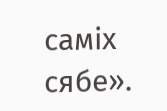саміх сябе».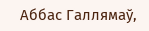Аббас Галлямаў,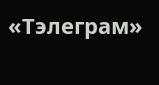«Тэлеграм»